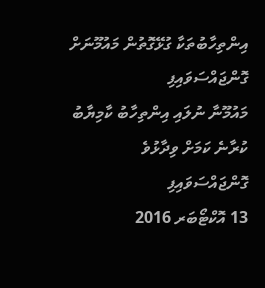އިންތިހާބުތަކާ ގުޅޭގޮތުން މައުމޫނަށް ގޮންޖައްސަވައިފި
މައުމޫނާ ނުލައި އިންތިހާބު ކާމިޔާބު ކުރާނެ ކަމަށް ވިދާޅުވެ ގޮންޖައްސަވައިފި
13 އޮކްޓޯބަރ 2016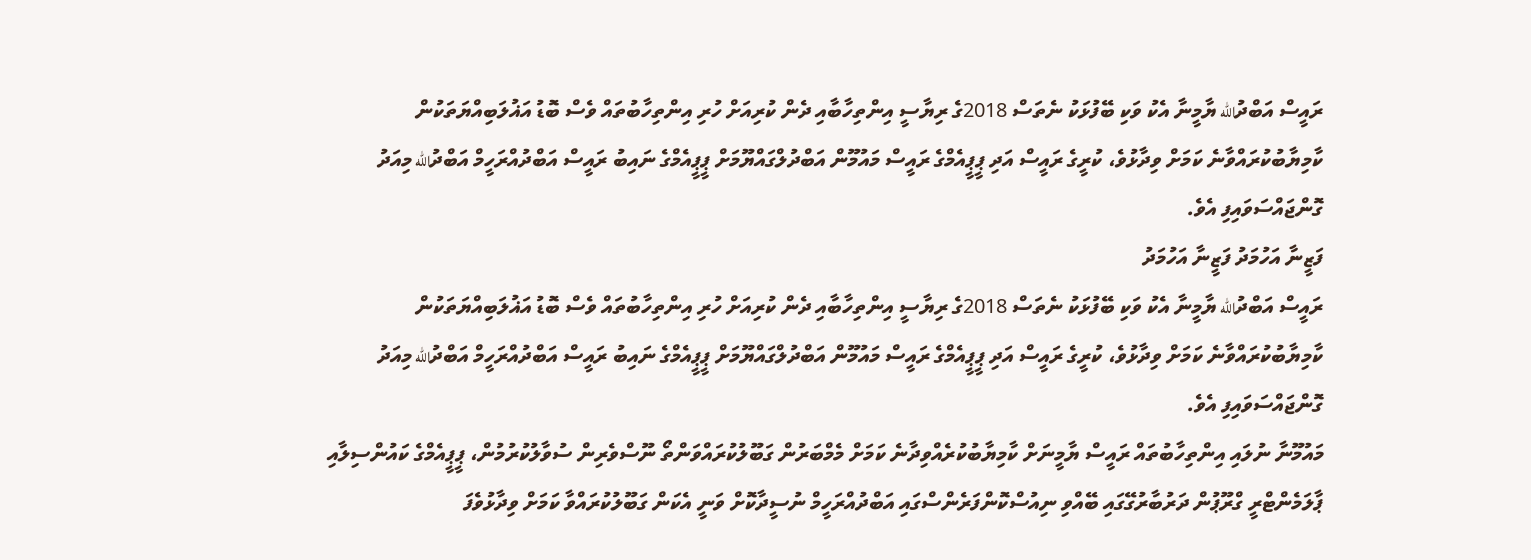ރައީސް އަބްދުالله ޔާމީނާ އެކު ވަކި ބޭފުޅަކު ނެތަސް 2018ގެ ރިޔާސީ އިންތިހާބާއި ދެން ކުރިއަށް ހުރި އިންތިހާބުތައް ވެސް ބޮޑު އަޣުލަބިއްޔަތަކުން ކާމިޔާބުކުރައްވާނެ ކަމަށް ވިދާޅުވެ، ކުރީގެ ރައީސް އަދި ޕީޕީއެމްގެ ރައީސް މައުމޫން އަބްދުލްގައްޔޫމަށް ޕީޕީއެމްގެ ނައިބު ރައީސް އަބްދުއްރަހީމް އަބްދުالله މިއަދު ގޮންޖައްސަވައިފި އެވެ.
ފަޒީނާ އަހުމަދު ފަޒީނާ އަހުމަދު
ރައީސް އަބްދުالله ޔާމީނާ އެކު ވަކި ބޭފުޅަކު ނެތަސް 2018ގެ ރިޔާސީ އިންތިހާބާއި ދެން ކުރިއަށް ހުރި އިންތިހާބުތައް ވެސް ބޮޑު އަޣުލަބިއްޔަތަކުން ކާމިޔާބުކުރައްވާނެ ކަމަށް ވިދާޅުވެ، ކުރީގެ ރައީސް އަދި ޕީޕީއެމްގެ ރައީސް މައުމޫން އަބްދުލްގައްޔޫމަށް ޕީޕީއެމްގެ ނައިބު ރައީސް އަބްދުއްރަހީމް އަބްދުالله މިއަދު ގޮންޖައްސަވައިފި އެވެ.
މައުމޫނާ ނުލައި އިންތިހާބުތައް ރައީސް ޔާމީނަށް ކާމިޔާބުކުރެއްވިދާނެ ކަމަށް މެމްބަރުން ގަބޫލުކުރައްވަންތޯ ނޫސްވެރިން ސުވާލުކުރުމުން، ޕީޕީއެމްގެ ކައުންސިލާއި ޕާލަމެންޓްރީ ގްރޫޕުން ދަރުބާރުގޭގައި ބޭއްވި ނިއުސްކޮންފަރެންސްގައި އަބްދުއްރަހީމް ނުސީދާކޮށް ވަނީ އެކަން ގަބޫލުކުރައްވާ ކަމަށް ވިދާޅުވެފަ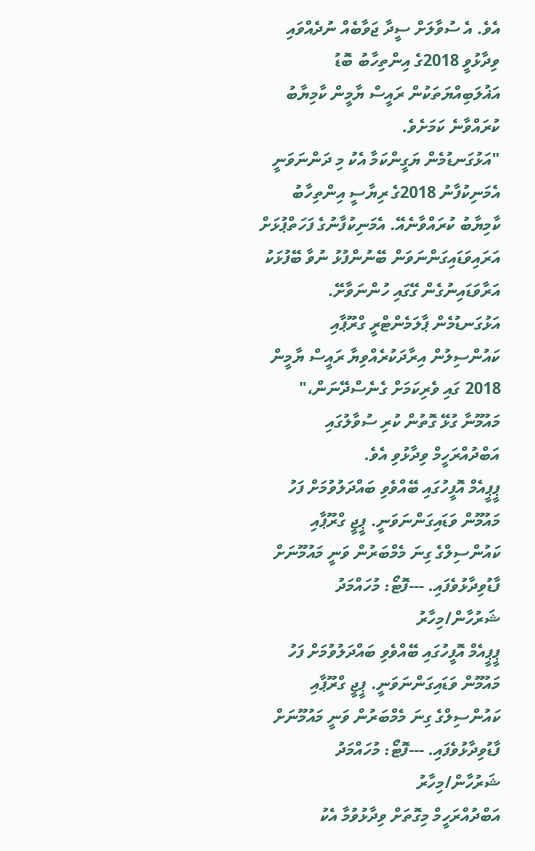އެވެ. އެ ސުވާލަށް ސީދާ ޖަވާބެއް ނުދެއްވައި ވިދާޅުވީ 2018ގެ އިންތިހާބު ބޮޑު އަޣުލަބިއްޔަތަކުން ރައީސް ޔާމީން ކާމިޔާބު ކުރައްވާނެ ކަމަށެވެ.
"އަޅުގަނޑުމެން ޔަގީންކަމާ އެކު މި ދަންނަވަނީ އެމަނިކުފާނު 2018ގެ ރިޔާސީ އިންތިހާބު ކާމިޔާބު ކުރައްވާނެއޭ. އެމަނިކުފާނުގެ ފަހަތްޕުޅަށް އަރައިވަޑައިގަންނަވަން ބޭނުންފުޅު ނުވާ ބޭފުޅަކު އަރާވަޑައިނުގެން ގޭގައި ހުންނަވާށޭ. އަޅުގަނޑުމެން ޕާލަމެންޓްރީ ގްރޫޕާއި ކައުންސިލުން އިރާދަކުރެއްވިޔާ ރައީސް ޔާމީން 2018 ގައި ވެރިކަމަށް ގެނެސްދޭނަން،" މައުމޫނާ ގުޅޭ ގޮތުން ކުރި ސުވާލުގައި އަބްދުއްރަހީމް ވިދާޅުވި އެވެ.
ޕީޕީއެމް އޮފީހުގައި ބޭއްވެވި ބައްދަލުވުމަށް ފަހު މައުމޫން ވަޑައިގަންނަވަނީ. ޕީޖީ ގްރޫޕާއި ކައުންސިލްގެ ގިނަ މެމްބަރުން ވަނީ މައުމޫނަށް ފާޑުވިދާޅުވެފައި. ---ފޮޓޯ: މުހައްމަދު ޝަރުހާން/މިހާރު
ޕީޕީއެމް އޮފީހުގައި ބޭއްވެވި ބައްދަލުވުމަށް ފަހު މައުމޫން ވަޑައިގަންނަވަނީ. ޕީޖީ ގްރޫޕާއި ކައުންސިލްގެ ގިނަ މެމްބަރުން ވަނީ މައުމޫނަށް ފާޑުވިދާޅުވެފައި. ---ފޮޓޯ: މުހައްމަދު ޝަރުހާން/މިހާރު
އަބްދުއްރަހީމް މިގޮތަށް ވިދާޅުވުމާ އެކު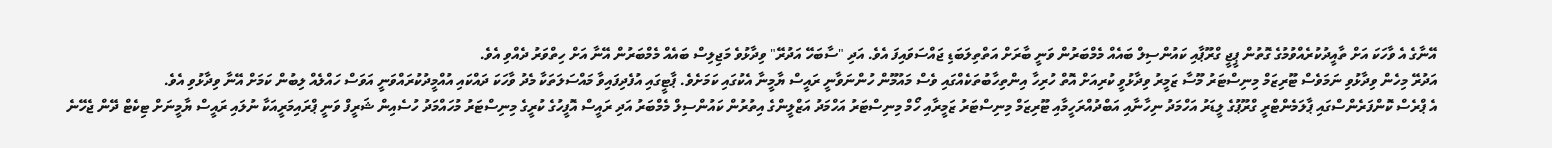އޭނާގެ އެ ވާހަކަ އަށް ތާއީދުކުރެއްވުމުގެ ގޮތުން ޕީޖީ ގްރޫޕާއި ކައުންސިލް ބައެއް މެމްބަރުން ވަނީ ބާރަށް އަތްތިލަބަޑި ޖައްސަވައިފަ އެވެ. އަދި "ސާބަހޭ އަދުރޭ" ވިދާޅުވެ މަޖިލިސް ބައެއް މެމްބަރުން އޭނާ އަށް ހިތްވަރު ދެއްވި އެވެ.
އަދުރޭ މިހެން ވިދާޅުވި ނަމަވެސް ޓޫރިޒަމް މިނިސްޓަރު މޫސާ ޒަމީރު ވިދާޅުވީ ކުރިއަށް އޮތް ހުރިހާ އިންތިހާބުތަކެއްގައި ވެސް މައުމޫން ހުންނަވާނީ ރައީސް ޔާމީނާ އެކުގައި ކަމަށެވެ. ޕާޓީގައި އުފެދިފައިވާ މައްސަލަތަކާ މެދު ވާހަކަ ދައްކައި އުއްމީދުކުރައްވަނީ އަވަސް ހައްލެއް ލިބުން ކަމަށް އޭނާ ވިދާޅުވި އެވެ.
އެ ޕްރެސް ކޮންފަރެންސްގައި ޕާލަމެންޓްރީ ގްރޫޕުގެ ލީޑަރު އަހްމަދު ނިހާނާއި އަބްދުއްރަހީމާއި ޓޫރިޒަމް މިނިސްޓަރު ޒަމީރާއި ހޯމް މިނިސްޓަރު އަހްމަދު އަޒްލީންގެ އިތުރުން ކައުންސިލް މެމްބަރު އަދި ރައީސް އޮފީހުގެ ކުރީގެ މިނިސްޓަރު މުހައްމަދު ހުސެއިން ޝަރީފް ވަނީ ޕްރައިމަރީއަކާ ނުލައި ރައީސް ޔާމީނަށް ޓިކެޓް ދޭން ޖެހޭނެ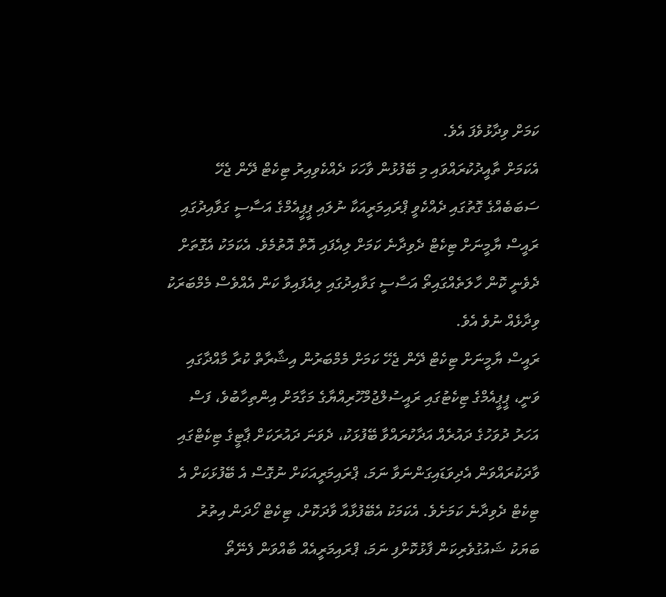ކަމަށް ވިދާޅުވެފަ އެވެ.
އެކަމަށް ތާއީދުކުރައްވައި މި ބޭފުޅުން ވާހަކަ ދެއްކެވިއިރު ޓިކެޓް ދޭން ޖެހޭ ސަބަބެއްގެ ގޮތުގައި ދެއްކެވީ ޕްރައިމަރީއަކާ ނުލައި ޕީޕީއެމްގެ އަސާސީ ގަވާއިދުގައި ރައީސް ޔާމީނަށް ޓިކެޓް ދެވިދާނެ ކަމަށް ލިއެފައި އޮތް އޮތުމެވެ. އެކަމަކު އެގޮތަށް ދެވެނީ ކޮން ހާލަތެއްގައިތޯ އަސާސީ ގަވާއިދުގައި ލިއެފައިވާ ކަން އެއްވެސް މެމްބަރަކު ވިދާޅެއް ނުވެ އެވެ.
ރައީސް ޔާމީނަށް ޓިކެޓް ދޭން ޖެހޭ ކަމަށް މެމްބަރުން އިޝާރާތް ކުރާ މާއްދާގައި ވަނީ، ޕީޕީއެމްގެ ޓިކެޓުގައި ރައީސުލްޖުމްހޫރިއްޔާގެ މަގާމަށް އިންތިހާބުވެ، ފަސް އަހަރު ދުވަހުގެ ދައުރެއް އަދާކުރައްވާ ބޭފުޅަކު، ދެވަނަ ދައުރަކަށް ޕާޓީގެ ޓިކެޓްގައި ވާދަކުރައްވަން އެދިވަޑައިގަންނަވާ ނަމަ، ޕްރައިމަރީއަކަށް ނުގޮސް އެ ބޭފުޅަކަށް އެ ޓިކެޓް ދެވިދާނެ ކަމަށެވެ. އެކަމަކު އެބޭފުޅާއާ ވާދަކޮށް، ޓިކެޓް ހޯދަން އިތުރު ބަޔަކު ޝައުގުވެރިކަން ފާޅުކޮށްފި ނަމަ، ޕްރައިމަރީއެއް ބާއްވަން ފެނޭތޯ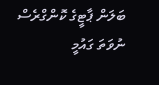ބަލަން ޕާޓީގެ ކޮންގްރެސް ނުވަތަ ގައުމީ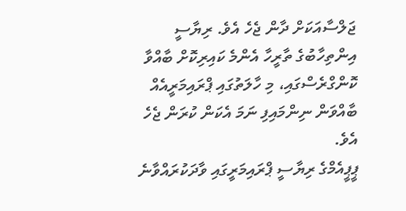ޖަލްސާއަކަށް ދާން ޖެހެ އެވެ. ރިޔާސީ އިންތިހާބުގެ ތާރީހާ އެންމެ ކައިރިކޮށް ބާއްވާ ކޮންގްރެސްގައި، މި ހާލަތުގައި ޕްރައިމަރީއެއް ބާއްވަން ނިންމައިފި ނަމަ އެކަން ކުރަން ޖެހެ އެވެ.
ޕީޕީއެމްގެ ރިޔާސީ ޕްރައިމަރީގައި ވާދަކުރައްވާނެ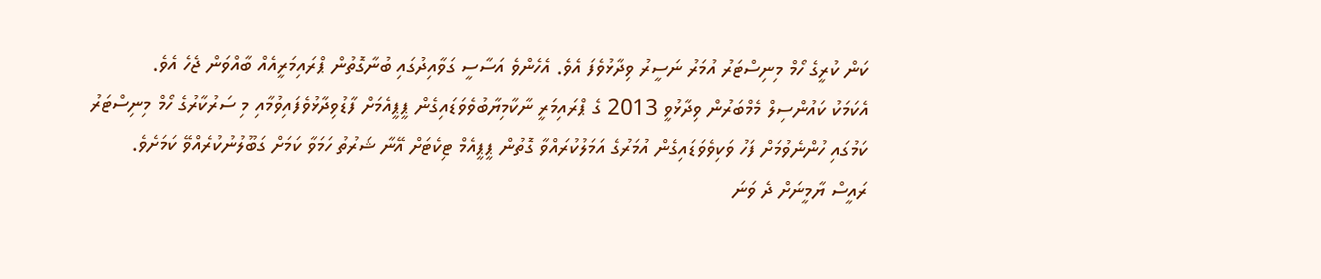ކަން ކުރީގެ ހޯމް މިނިސްޓަރު އުމަރު ނަސީރު ވިދާޅުވެފަ އެވެ. އެހެންވެ އަސާސީ ގަވާއިދުގައި ބުނާގޮތުން ޕްރައިމަރީއެއް ބާއްވަން ޖެހެ އެވެ.
އެކަމަކު ކައުންސިލް މެމްބަރުން ވިދާޅުވީ 2013 ގެ ޕްރައިމަރީ ނާކާމިޔާބުވެވަޑައިގެން ޕީޕީއެމަށް ފާޑުވިދާޅުވެފައިވުމާއި މި ސަރުކާރުގެ ހޯމް މިނިސްޓަރު ކަމުގައި ހުންނެވުމަށް ފަހު ވަކިވެވަޑައިގެން އުމަރުގެ އަމަލުކުރައްވާ ގޮތުން ޕީޕީއެމް ޓިކެޓަށް އޭނާ ޝަރުތު ހަމަވާ ކަމަށް ގަބޫލުނުކުރެއްވޭ ކަމަށެވެ.
ރައީސް ޔާމީނަށް ދެ ވަނަ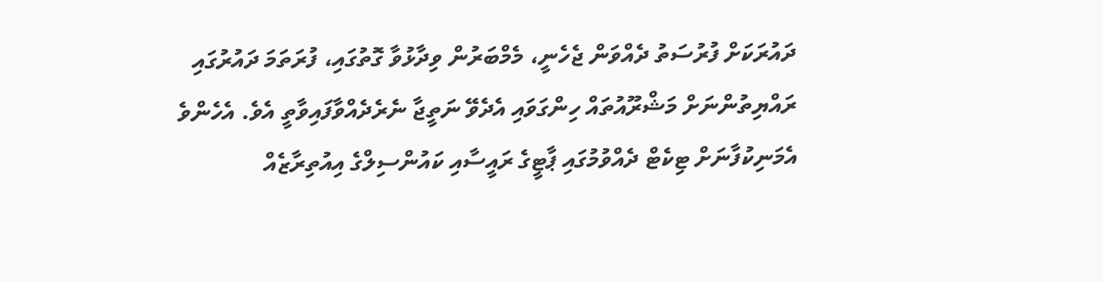ދައުރަކަށް ފުރުސަތު ދެއްވަން ޖެހެނީ، މެމްބަރުން ވިދާޅުވާ ގޮތުގައި، ފުރަތަމަ ދައުރުގައި ރައްޔިތުންނަށް މަޝްރޫއުތައް ހިންގަވައި އެދެވޭ ނަތީޖާ ނެރެދެއްވާފައިވާތީ އެވެ. އެހެންވެ އެމަނިކުފާނަށް ޓިކެޓް ދެއްވުމުގައި ޕާޓީގެ ރައީސާއި ކައުންސިލްގެ އިއުތިރާޒެއް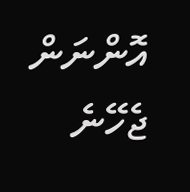އޮންނަން ޖެހޭނެ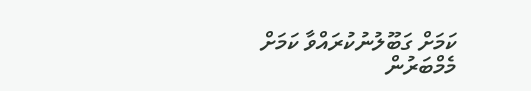ކަމަށް ގަބޫލުނުކުރައްވާ ކަމަށް މެމްބަރުން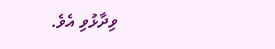ވިދާޅުވި އެވެ.